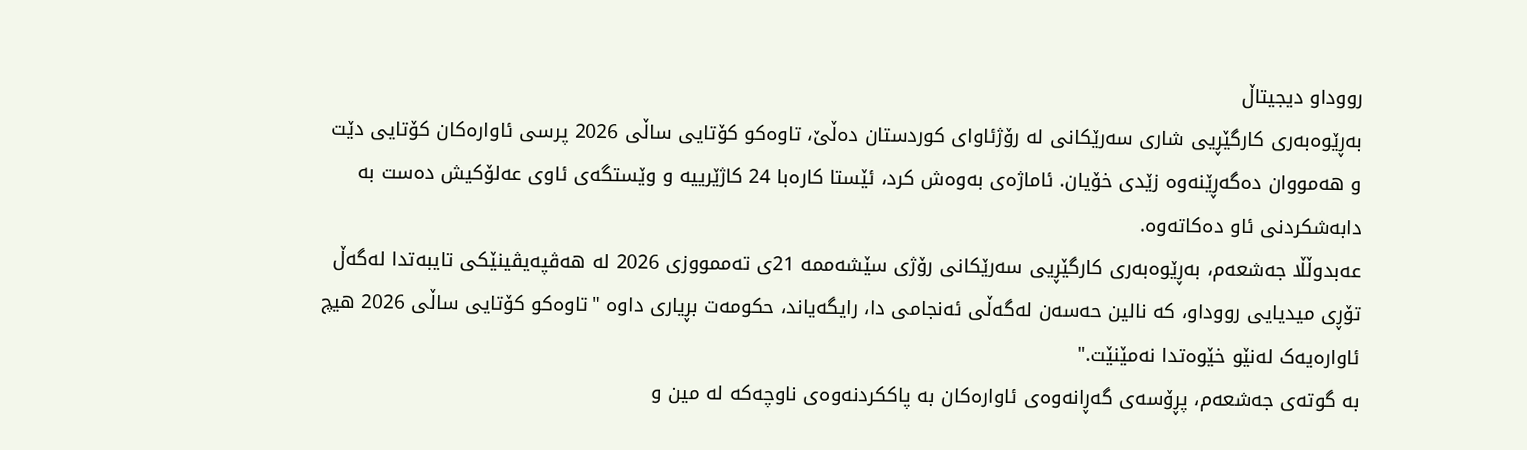رووداو دیجیتاڵ
بەڕێوەبەری کارگێڕیی شاری سەرێکانی لە رۆژئاوای کوردستان دەڵێ، تاوەکو کۆتایی ساڵی 2026 پرسی ئاوارەکان کۆتایی دێت و هەمووان دەگەڕێنەوە زێدی خۆیان. ئاماژەی بەوەش کرد، ئێستا کارەبا 24 کاژێرییە و وێستگەی ئاوی عەلۆکیش دەست بە دابەشکردنی ئاو دەکاتەوە.
عەبدوڵڵا جەشعەم، بەڕێوەبەری کارگێڕیی سەرێکانی رۆژی سێشەممە 21ی تەممووزی 2026 لە هەڤپەیڤینێکی تایبەتدا لەگەڵ تۆڕی میدیایی رووداو، کە نالین حەسەن لەگەڵی ئەنجامی دا، رایگەیاند، حکومەت بڕیاری داوە "تاوەکو کۆتایی ساڵی 2026 هیچ ئاوارەیەک لەنێو خێوەتدا نەمێنێت."
بە گوتەی جەشعەم، پڕۆسەی گەڕانەوەی ئاوارەکان بە پاککردنەوەی ناوچەکە لە مین و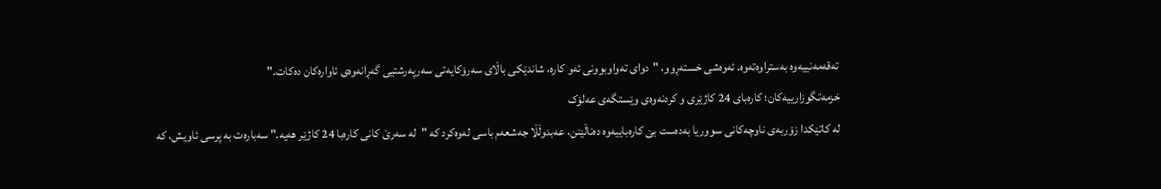تەقەمەنییەوە بەستراوەتەوە. ئەوەشی خستەڕوو، "دوای تەواوبوونی ئەو کارە، شاندێکی باڵای سەرۆکایەتی سەرپەرشتیی گەڕانەوەی ئاوارەکان دەکات."
خزمەتگوزارییەکان؛ کارەبای 24 کاژێری و کردنەوەی وێستگەی عەلۆک
لە کاتێکدا زۆربەی ناوچەکانی سووریا بەدەست بێ کارەباییەوە دەناڵێنن، عەبدوڵڵا جەشعەم باسی لەوەکرد کە "لە سەرێ کانی کارەبا 24 کاژێر هەیە." سەبارەت بە پرسی ئاویش، کە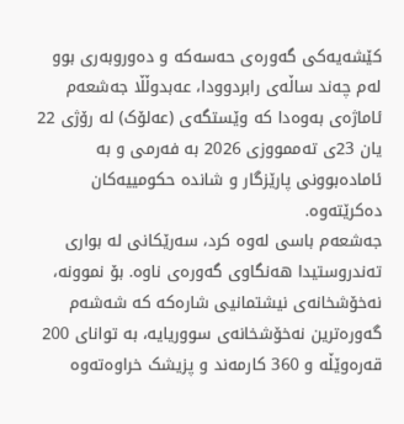کێشەیەکی گەورەی حەسەکە و دەوروبەری بوو لەم چەند ساڵەی رابردوودا، عەبدوڵڵا جەشعەم ئاماژەی بەوەدا کە وێستگەی (عەلۆک) لە رۆژی 22 یان 23ی تەممووزی 2026 بە فەرمی و بە ئامادەبوونی پارێزگار و شاندە حکومییەکان دەکرێتەوە.
جەشعەم باسی لەوە کرد، سەرێکانی لە بواری تەندروستیدا هەنگاوی گەورەی ناوە. بۆ نموونە، نەخۆشخانەی نیشتمانیی شارەکە کە شەشەم گەورەترین نەخۆشخانەی سووریایە، بە توانای 200 قەرەوێڵە و 360 کارمەند و پزیشک خراوەتەوە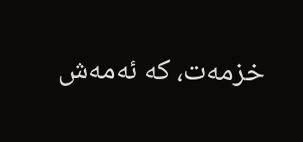خزمەت، کە ئەمەش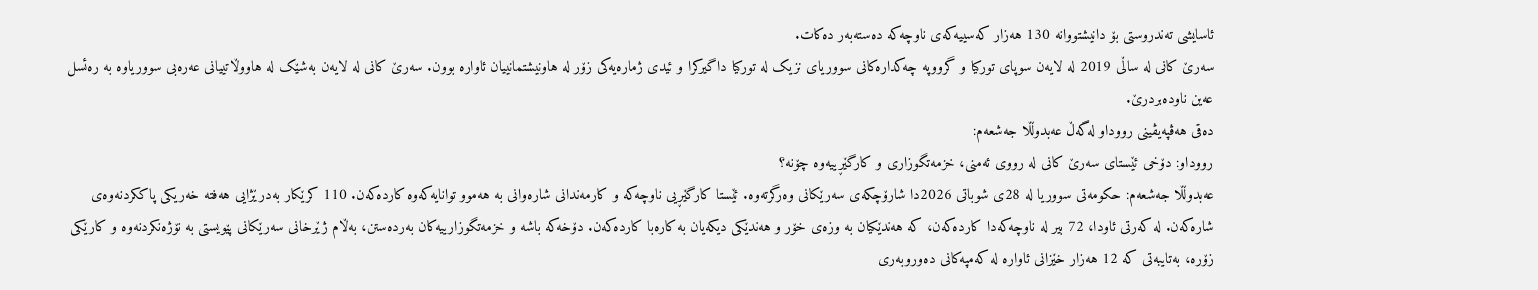ئاسایشی تەندروستی بۆ دانیشتووانە 130 هەزار کەسییەکەی ناوچەکە دەستەبەر دەکات.
سەرێ کانی لە ساڵی 2019 لە لایەن سوپای تورکیا و گرووپە چەکدارەکانی سووریای نزیک لە تورکیا داگیرکرا و ئیدی ژمارەیەکی زۆر لە هاونیشتمانییان ئاوارە بوون. سەرێ کانی لە لایەن بەشێک لە هاووڵاتییانی عەرەبی سووریاوە بە رەئسل عەین ناودەبردرێ.
دەقی هەڤپەیڤینی رووداو لەگەڵ عەبدوڵڵا جەشعەم:
رووداو: دۆخی ئێستای سەرێ کانی لە رووی ئەمنی، خزمەتگوزاری و کارگێڕییەوە چۆنە؟
عەبدوڵڵا جەشعەم: حکومەتی سووریا لە 28ی شوباتی 2026دا شارۆچکەی سەرێکانی وەرگرتەوە. ئێستا کارگێڕیی ناوچەکە و کارمەندانی شارەوانی بە هەموو توانایەکەوە کاردەکەن. 110 کرێکار بەدرێژایی هەفتە خەریکی پاککردنەوەی شارەکەن. لە کەرتی ئاودا، 72 بیر لە ناوچەکەدا کاردەکەن، کە هەندێکیان بە وزەی خۆر و هەندێکی دیکەیان بە کارەبا کاردەکەن. دۆخەکە باشە و خزمەتگوزارییەکان بەردەستن، بەڵام ژێرخانی سەرێکانی پێویستی بە نۆژەنکردنەوە و کارێکی زۆرە، بەتایبەتی کە 12 هەزار خێزانی ئاوارە لە کەمپەکانی دەوروبەری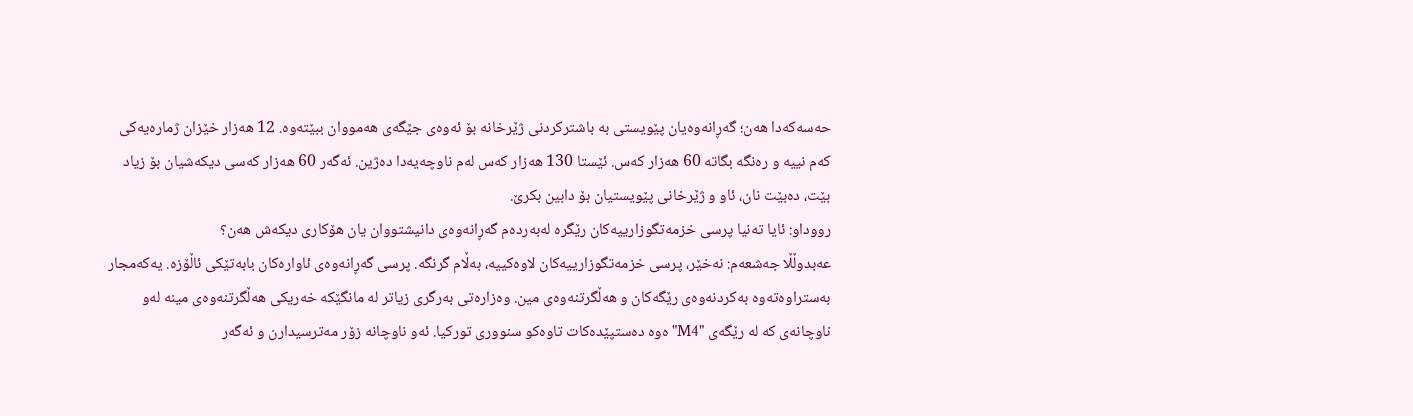حەسەکەدا هەن؛ گەڕانەوەیان پێویستی بە باشترکردنی ژێرخانە بۆ ئەوەی جێگەی هەمووان ببێتەوە. 12 هەزار خێزان ژمارەیەکی کەم نییە و رەنگە بگاتە 60 هەزار کەس. ئێستا 130 هەزار کەس لەم ناوچەیەدا دەژین. ئەگەر 60 هەزار کەسی دیکەشیان بۆ زیاد بێت، دەبێت نان، ئاو و ژێرخانی پێویستیان بۆ دابین بکرێ.
رووداو: ئایا تەنیا پرسی خزمەتگوزارییەکان رێگرە لەبەردەم گەڕانەوەی دانیشتووان یان هۆکاری دیکەش هەن؟
عەبدوڵڵا جەشعەم: نەخێر، پرسی خزمەتگوزارییەکان لاوەکییە، بەڵام گرنگە. پرسی گەڕانەوەی ئاوارەکان بابەتێکی ئاڵۆزە. یەکەمجار بەستراوەتەوە بەکردنەوەی رێگەکان و هەڵگرتنەوەی مین. وەزارەتی بەرگری زیاتر لە مانگێکە خەریکی هەڵگرتنەوەی مینە لەو ناوچانەی کە لە رێگەی "M4"ەوە دەستپێدەکات تاوەکو سنووری تورکیا. ئەو ناوچانە زۆر مەترسیدارن و ئەگەر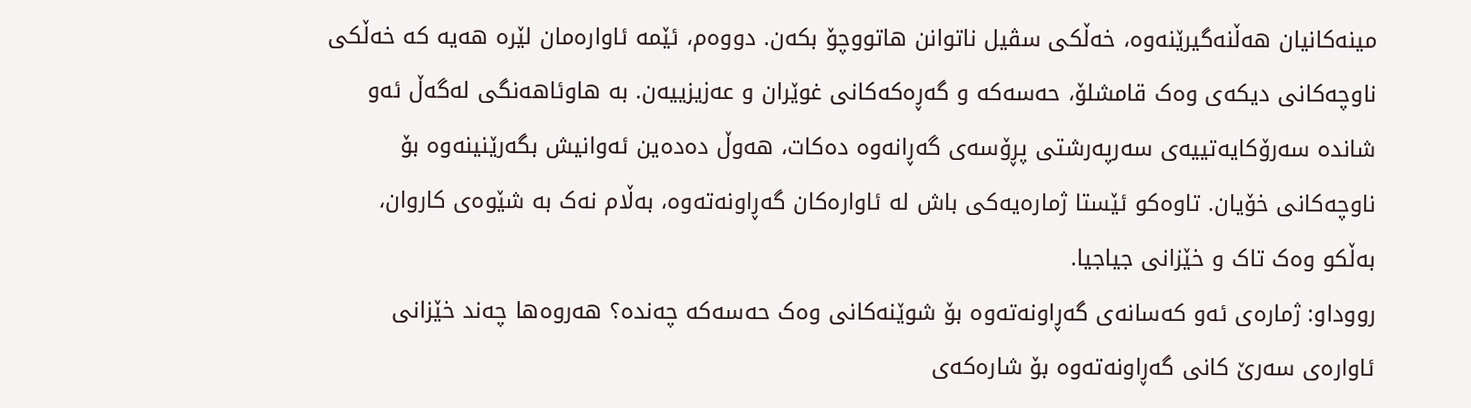مینەکانیان هەڵنەگیرێنەوە، خەڵکی سڤیل ناتوانن هاتووچۆ بکەن. دووەم، ئێمە ئاوارەمان لێرە هەیە کە خەڵکی ناوچەکانی دیکەی وەک قامشلۆ، حەسەکە و گەڕەکەکانی غوێران و عەزیزییەن. بە هاوئاهەنگی لەگەڵ ئەو شاندە سەرۆکایەتییەی سەرپەرشتی پڕۆسەی گەڕانەوە دەکات، هەوڵ دەدەین ئەوانیش بگەرێنینەوە بۆ ناوچەکانی خۆیان. تاوەکو ئێستا ژمارەیەکی باش لە ئاوارەکان گەڕاونەتەوە، بەڵام نەک بە شێوەی کاروان، بەڵکو وەک تاک و خێزانی جیاجیا.
رووداو: ژمارەی ئەو کەسانەی گەڕاونەتەوە بۆ شوێنەکانی وەک حەسەکە چەندە؟ هەروەها چەند خێزانی ئاوارەی سەرێ کانی گەڕاونەتەوە بۆ شارەکەی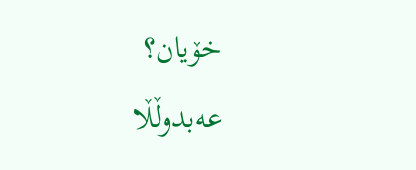خۆیان؟
عەبدوڵڵا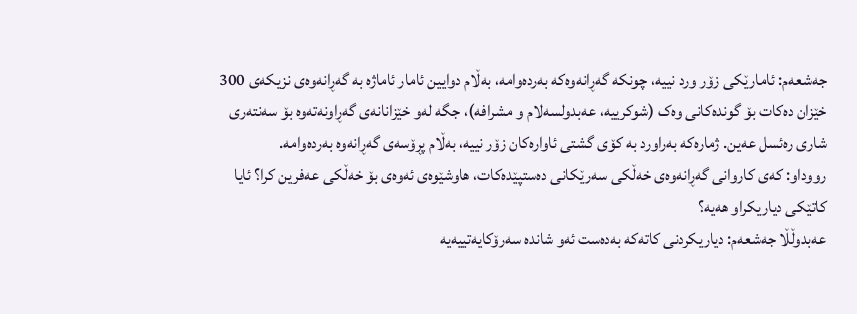جەشعەم: ئامارێکی زۆر ورد نییە، چونکە گەڕانەوەکە بەردەوامە، بەڵام دوایین ئامار ئاماژە بە گەڕانەوەی نزیکەی 300 خێزان دەکات بۆ گوندەکانی وەک (شوکرییە، عەبدولسەلام و مشرافە)، جگە لەو خێزانانەی گەڕاونەتەوە بۆ سەنتەری شاری رەئسل عەین. ژمارەکە بەراورد بە کۆی گشتی ئاوارەکان زۆر نییە، بەڵام پڕۆسەی گەڕانەوە بەردەوامە.
رووداو: کەی کاروانی گەڕانەوەی خەڵکی سەرێکانی دەستپێدەکات، هاوشێوەی ئەوەی بۆ خەڵکی عەفرین کرا؟ ئایا کاتێکی دیاریکراو هەیە؟
عەبدوڵڵا جەشعەم: دیاریکردنی کاتەکە بەدەست ئەو شاندە سەرۆکایەتییەیە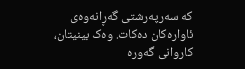کە سەرپەرشتی گەڕانەوەی ئاوارەکان دەکات. وەک بینیتان، کاروانی گەورە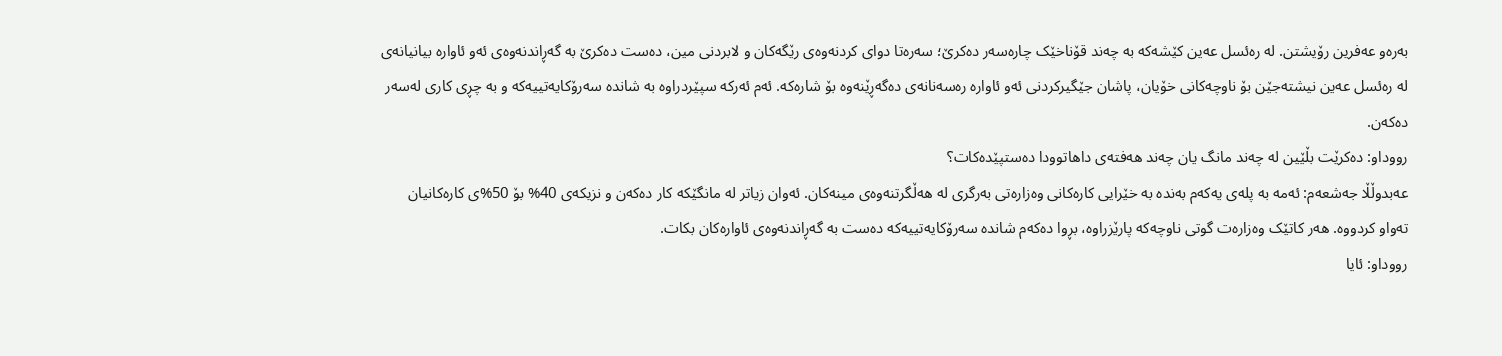بەرەو عەفرین رۆیشتن. لە رەئسل عەین کێشەکە بە چەند قۆناخێک چارەسەر دەکرێ؛ سەرەتا دوای کردنەوەی رێگەکان و لابردنی مین، دەست دەکرێ بە گەڕاندنەوەی ئەو ئاوارە بیانیانەی لە رەئسل عەین نیشتەجێن بۆ ناوچەکانی خۆیان، پاشان جێگیرکردنی ئەو ئاوارە رەسەنانەی دەگەڕێنەوە بۆ شارەکە. ئەم ئەرکە سپێردراوە بە شاندە سەرۆکایەتییەکە و بە چڕی کاری لەسەر دەکەن.
رووداو: دەکرێت بڵێین لە چەند مانگ یان چەند هەفتەی داهاتوودا دەستپێدەکات؟
عەبدوڵڵا جەشعەم: ئەمە بە پلەی یەکەم بەندە بە خێرایی کارەکانی وەزارەتی بەرگری لە هەڵگرتنەوەی مینەکان. ئەوان زیاتر لە مانگێکە کار دەکەن و نزیکەی 40% بۆ 50%ی کارەکانیان تەواو کردووە. هەر کاتێک وەزارەت گوتی ناوچەکە پارێزراوە، بڕوا دەکەم شاندە سەرۆکایەتییەکە دەست بە گەڕاندنەوەی ئاوارەکان بکات.
رووداو: ئایا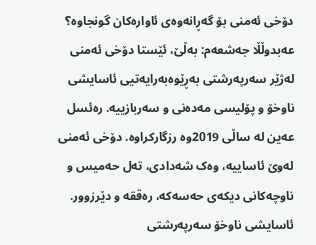دۆخی ئەمنی بۆ گەڕانەوەی ئاوارەکان گونجاوە؟
عەبدوڵڵا جەشعەم: بەڵێ، ئێستا دۆخی ئەمنی لەژێر سەرپەرشتی بەڕێوەبەرایەتیی ئاسایشی ناوخۆ و پۆلیسی مەدەنی و سەربازییە. رەئسل عەین لە ساڵی 2019وە رزگارکراوە. دۆخی ئەمنی لەوێ ئاساییە، وەک شەدادی، تەل حەمیس و ناوچەکانی دیکەی حەسەکە، رەققە و دێرزوور. ئاسایشی ناوخۆ سەرپەرشتی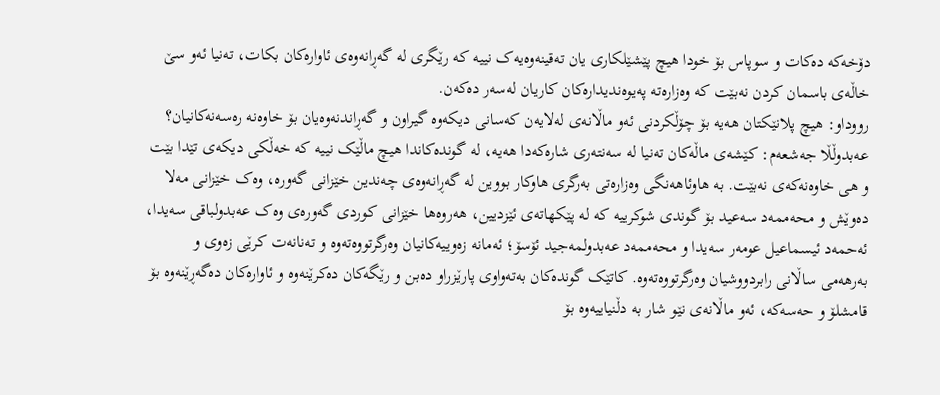دۆخەکە دەکات و سوپاس بۆ خودا هیچ پێشێلکاری یان تەقینەوەیەک نییە کە رێگری لە گەڕانەوەی ئاوارەکان بکات، تەنیا ئەو سێ خاڵەی باسمان کردن نەبێت کە وەزارەتە پەیوەندیدارەکان کاریان لەسەر دەکەن.
رووداو: هیچ پلانێکتان هەیە بۆ چۆڵکردنی ئەو ماڵانەی لەلایەن کەسانی دیکەوە گیراون و گەڕاندنەوەیان بۆ خاوەنە رەسەنەکانیان؟
عەبدوڵڵا جەشعەم: کێشەی ماڵەکان تەنیا لە سەنتەری شارەکەدا هەیە، لە گوندەکاندا هیچ ماڵێک نییە کە خەڵکی دیکەی تێدا بێت و هی خاوەنەکەی نەبێت. بە هاوئاهەنگی وەزارەتی بەرگری هاوکار بووین لە گەڕانەوەی چەندین خێزانی گەورە، وەک خێزانی مەلا دەوێش و محەممەد سەعید بۆ گوندی شوکرییە کە لە پێکهاتەی ئێزدیین، هەروەها خێزانی کوردی گەورەی وەک عەبدولباقی سەیدا، ئەحمەد ئیسماعیل عومەر سەیدا و محەممەد عەبدولمەجید ئۆسۆ؛ ئەمانە زەوییەکانیان وەرگرتووەتەوە و تەنانەت کرێی زەوی و بەرهەمی ساڵانی رابردووشیان وەرگرتووەتەوە. کاتێک گوندەکان بەتەواوی پارێزراو دەبن و رێگەکان دەکرێنەوە و ئاوارەکان دەگەڕێنەوە بۆ قامشلۆ و حەسەکە، ئەو ماڵانەی نێو شار بە دڵنیاییەوە بۆ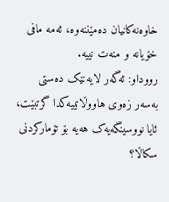خاوەنەکانیان دەمێننەوە، ئەمە مافی خۆیانە و منەت نییە.
رووداو: ئەگەر لایەنێک دەستی بەسەر زەوی هاووڵاتییەکدا گرتبێت، ئایا نووسینگەیەک هەیە بۆ تۆمارکردنی سکاڵا؟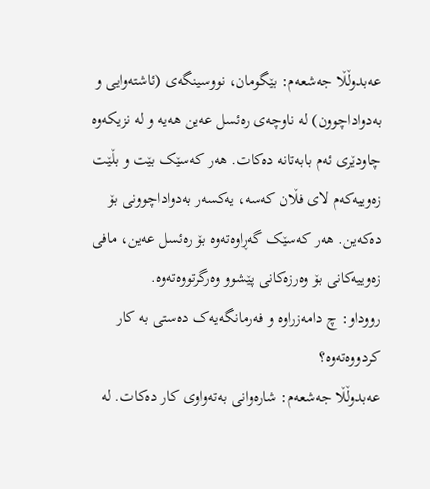عەبدوڵڵا جەشعەم: بێگومان، نووسینگەی (ئاشتەوایی و بەدواداچوون) لە ناوچەی رەئسل عەین هەیە و لە نزیکەوە چاودێری ئەم بابەتانە دەکات. هەر کەسێک بێت و بڵێت زەوییەکەم لای فڵان کەسە، یەکسەر بەدواداچوونی بۆ دەکەین. هەر کەسێک گەڕاوەتەوە بۆ رەئسل عەین، مافی زەوییەکانی بۆ وەرزەکانی پێشوو وەرگرتووەتەوە.
رووداو: چ دامەزراوە و فەرمانگەیەک دەستی بە کار کردووەتەوە؟
عەبدوڵڵا جەشعەم: شارەوانی بەتەواوی کار دەکات. لە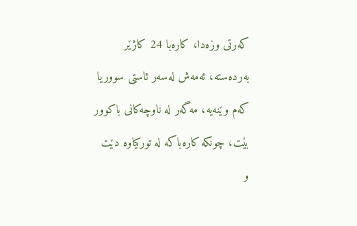کەرتی وزەدا، کارەبا 24 کاژێر بەردەستە، ئەمەش لەسەر ئاستی سووریا کەم وێنەیە، مەگەر لە ناوچەکانی باکوور بێت، چونکە کارەباکە لە تورکیاوە دێت و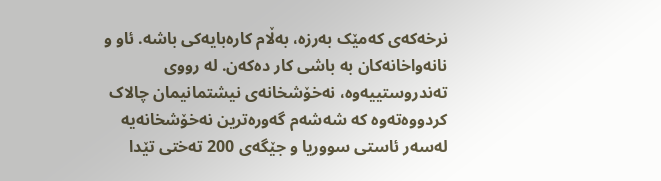نرخەکەی کەمێک بەرزە، بەڵام کارەبایەکی باشە. ئاو و نانەواخانەکان بە باشی کار دەکەن. لە رووی تەندروستییەوە، نەخۆشخانەی نیشتمانیمان چالاک کردووەتەوە کە شەشەم گەورەترین نەخۆشخانەیە لەسەر ئاستی سووریا و جێگەی 200 تەختی تێدا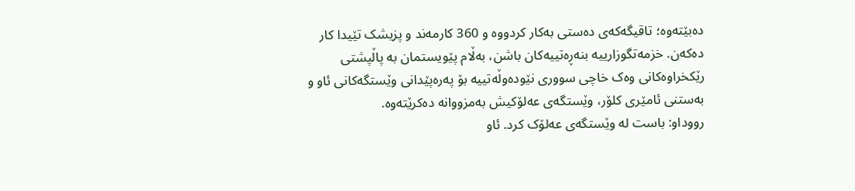دەبێتەوە؛ تاقیگەکەی دەستی بەکار کردووە و 360 کارمەند و پزیشک تێیدا کار دەکەن. خزمەتگوزارییە بنەڕەتییەکان باشن، بەڵام پێویستمان بە پاڵپشتی رێکخراوەکانی وەک خاچی سووری نێودەوڵەتییە بۆ پەرەپێدانی وێستگەکانی ئاو و بەستنی ئامێری کلۆر، وێستگەی عەلۆکیش بەمزووانە دەکرێتەوە.
رووداو: باست لە وێستگەی عەلۆک کرد. ئاو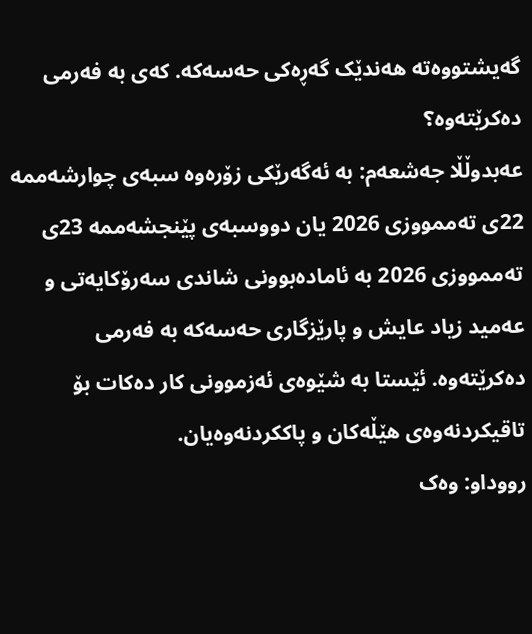گەیشتووەتە هەندێک گەڕەکی حەسەکە. کەی بە فەرمی دەکرێتەوە؟
عەبدوڵڵا جەشعەم: بە ئەگەرێکی زۆرەوە سبەی چوارشەممە 22ی تەممووزی 2026 یان دووسبەی پێنجشەممە 23ی تەممووزی 2026 بە ئامادەبوونی شاندی سەرۆکایەتی و عەمید زیاد عایش و پارێزگاری حەسەکە بە فەرمی دەکرێتەوە. ئێستا بە شێوەی ئەزموونی کار دەکات بۆ تاقیکردنەوەی هێڵەکان و پاککردنەوەیان.
رووداو: وەک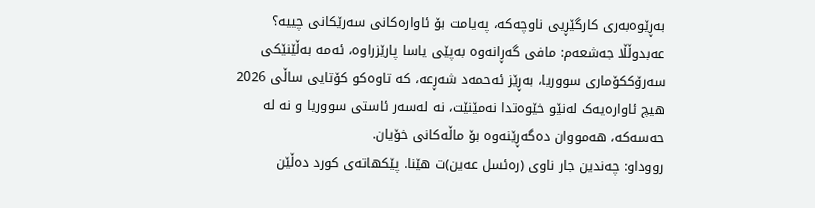بەڕێوەبەری کارگێڕیی ناوچەکە، پەیامت بۆ ئاوارەکانی سەرێکانی چییە؟
عەبدوڵڵا جەشعەم: مافی گەڕانەوە بەپێی یاسا پارێزراوە، ئەمە بەڵێنێکی سەرۆککۆماری سووریا، بەڕێز ئەحمەد شەڕعە، کە تاوەکو کۆتایی ساڵی 2026 هیچ ئاوارەیەک لەنێو خێوەتدا نەمێنێت، نە لەسەر ئاستی سووریا و نە لە حەسەکە، هەمووان دەگەڕێنەوە بۆ ماڵەکانی خۆیان.
رووداو: چەندین جار ناوی (رەئسل عەین)ت هێنا. پێکهاتەی کورد دەڵێن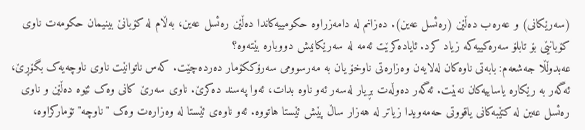(سەرێکانی) و عەرەب دەڵێن (رەئسل عەین). دەزانم لە دامەزراوە حکومییەکاندا دەڵێن رەئسل عەین، بەڵام لە کۆبانێ بینیمان حکومەت ناوی کۆبانێی بۆ تابلۆ سەرەکییەکە زیاد کرد. ئایادەکرێت ئەمە لە سەرێکانیش دووبارە بێتەوە؟
عەبدوڵڵا جەشعەم: بابەتی ناوەکان لەلایەن وەزارەتی ناوخۆ یان بە مەرسوومی سەرۆککۆمار دەردەچێت. کەس ناتوانێت ناوی ناوچەیەک بگۆڕێ، ئەگەر بە رێکارە یاساییەکان نەبێت. ئەگەر دەوڵەت بڕیار لەسەر ئەو ناوە بدات، ئەوا پەسند دەکرێ. ناوی سەرێ کانی وەک ئێوە دەڵێن و ناوی رەئسل عەین لە کتێبەکانی یاقووتی حەمەویدا زیاتر لە هەزار ساڵ پێش ئێستا هاتووە. ئەو ناوەی ئێستا لە وەزارەت وەک "ناوچە" تۆمارکراوە،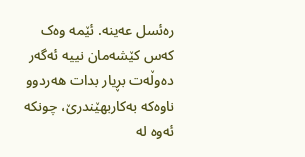رەئسل عەینە. ئێمە وەک کەس کێشەمان نییە ئەگەر دەوڵەت بڕیار بدات هەردوو ناوەکە بەکاربهێندرێ، چونکە ئەوە لە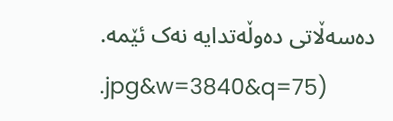دەسەڵاتی دەوڵەتدایە نەک ئێمە.
.jpg&w=3840&q=75)